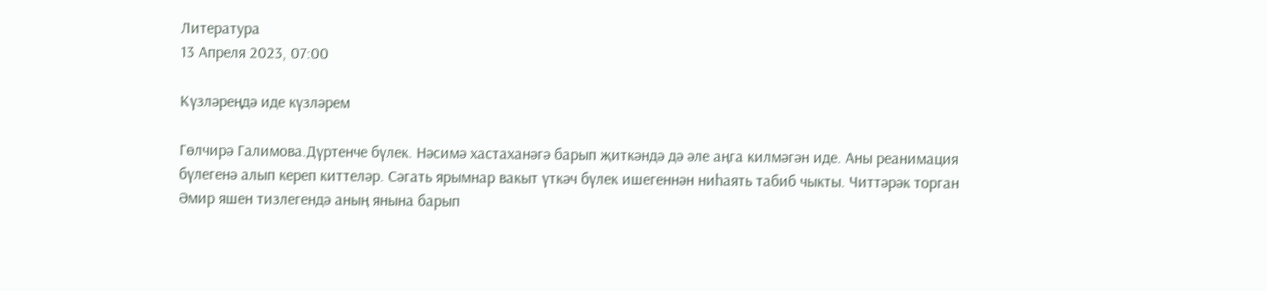Литература
13 Апреля 2023, 07:00

Күзләреңдә иде күзләрем

Гөлчирә Галимова.Дүртенче бүлек. Нәсимә хастаханәгә барып җиткәндә дә әле аңга килмәгән иде. Аны реанимация бүлегенә алып кереп киттеләр. Сәгать ярымнар вакыт үткәч бүлек ишегеннән ниһаять табиб чыкты. Читтәрәк торган Әмир яшен тизлегендә аның янына барып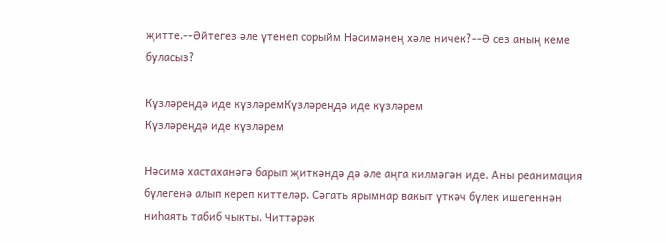җитте.--Әйтегез әле үтенеп сорыйм Нәсимәнең хәле ничек?--Ә сез аның кеме буласыз?

Күзләреңдә иде күзләремКүзләреңдә иде күзләрем
Күзләреңдә иде күзләрем

Нәсимә хастаханәгә барып җиткәндә дә әле аңга килмәгән иде. Аны реанимация бүлегенә алып кереп киттеләр. Сәгать ярымнар вакыт үткәч бүлек ишегеннән ниһаять табиб чыкты. Читтәрәк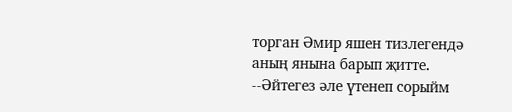торган Әмир яшен тизлегендә аның янына барып җитте.
--Әйтегез әле үтенеп сорыйм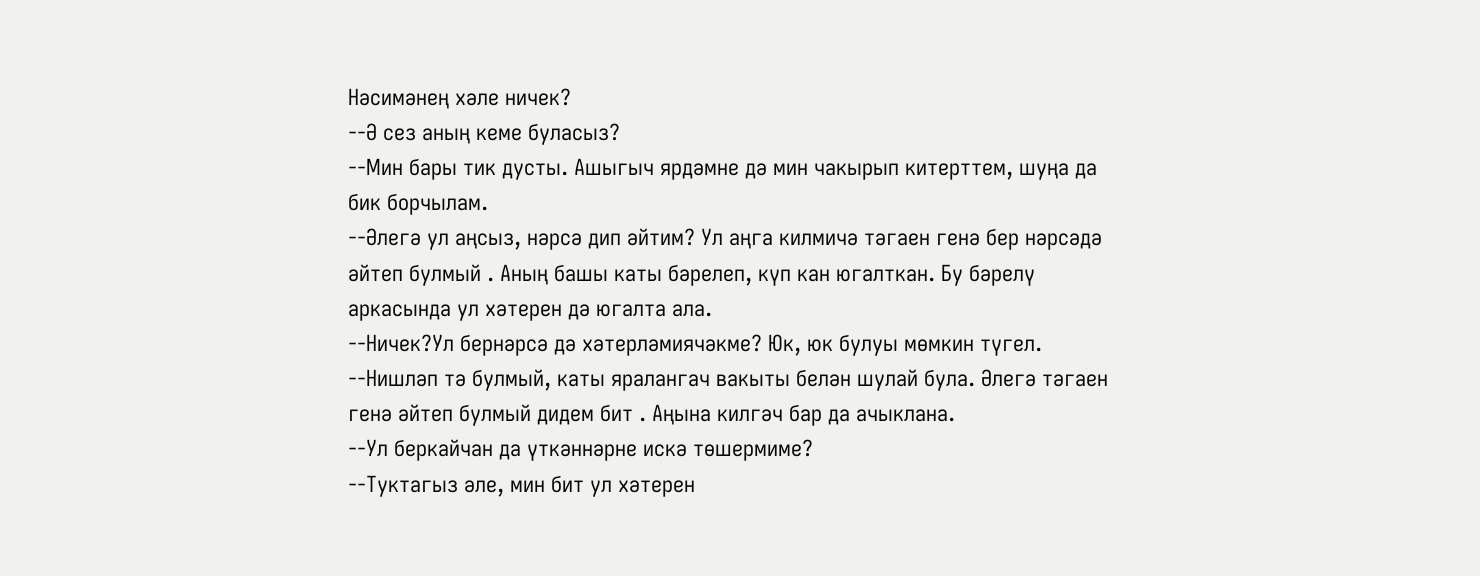Нәсимәнең хәле ничек?
--Ә сез аның кеме буласыз?
--Мин бары тик дусты. Ашыгыч ярдәмне дә мин чакырып китерттем, шуңа да бик борчылам.
--Әлегә ул аңсыз, нәрсә дип әйтим? Ул аңга килмичә тәгаен генә бер нәрсәдә әйтеп булмый . Аның башы каты бәрелеп, күп кан югалткан. Бу бәрелү аркасында ул хәтерен дә югалта ала.
--Ничек?Ул бернәрсә дә хәтерләмиячәкме? Юк, юк булуы мөмкин түгел.
--Нишләп тә булмый, каты яралангач вакыты белән шулай була. Әлегә тәгаен генә әйтеп булмый дидем бит . Аңына килгәч бар да ачыклана.
--Ул беркайчан да үткәннәрне искә төшермиме?
--Туктагыз әле, мин бит ул хәтерен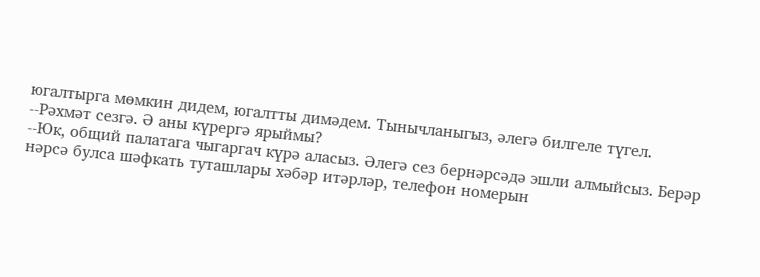югалтырга мөмкин дидем, югалтты димәдем. Тынычланыгыз, әлегә билгеле түгел.
--Рәхмәт сезгә. Ә аны күрергә ярыймы?
--Юк, общий палатага чыгаргач күрә аласыз. Әлегә сез бернәрсәдә эшли алмыйсыз. Берәр нәрсә булса шәфкать туташлары хәбәр итәрләр, телефон номерын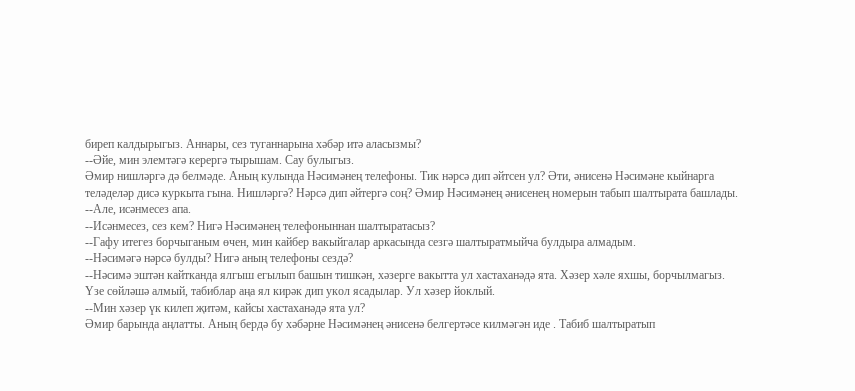биреп калдырыгыз. Аннары, сез туганнарына хәбәр итә аласызмы?
--Әйе, мин элемтәгә керергә тырышам. Сау булыгыз.
Әмир нишләргә дә белмәде. Аның кулында Нәсимәнең телефоны. Тик нәрсә дип әйтсен ул? Әти, әнисенә Нәсимәне кыйнарга теләделәр дисә куркыта гына. Нишләргә? Нәрсә дип әйтергә соң? Әмир Нәсимәнең әнисенең номерын табып шалтырата башлады.
--Але, исәнмесез апа.
--Исәнмесез, сез кем? Нигә Нәсимәнең телефоныннан шалтыратасыз?
--Гафу итегез борчыганым өчен, мин кайбер вакыйгалар аркасында сезгә шалтыратмыйча булдыра алмадым.
--Нәсимәгә нәрсә булды? Нигә аның телефоны сездә?
--Нәсимә эштән кайтканда ялгыш егылып башын тишкән, хәзерге вакытта ул хастаханәдә ята. Хәзер хәле яхшы, борчылмагыз. Үзе сөйләшә алмый, табиблар аңа ял кирәк дип укол ясадылар. Ул хәзер йоклый.
--Мин хәзер үк килеп җитәм, кайсы хастаханәдә ята ул?
Әмир барында аңлатты. Аның бердә бу хәбәрне Нәсимәнең әнисенә белгертәсе килмәгән иде . Табиб шалтыратып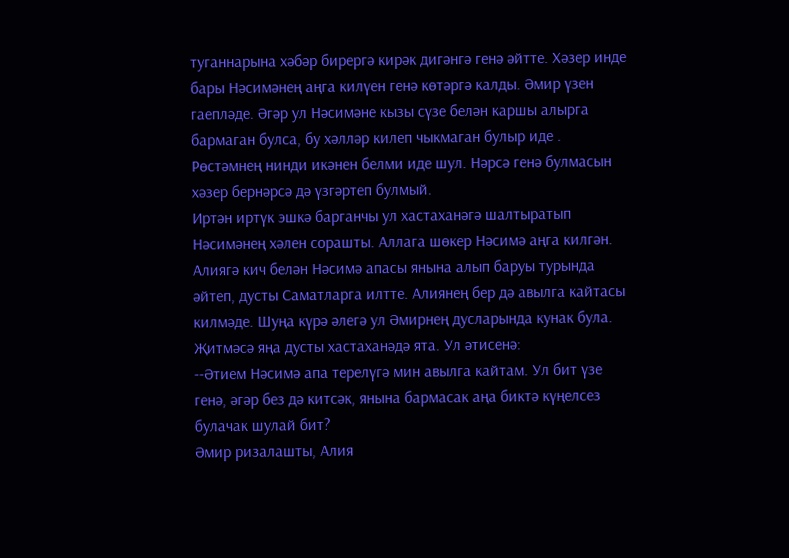туганнарына хәбәр бирергә кирәк дигәнгә генә әйтте. Хәзер инде бары Нәсимәнең аңга килүен генә көтәргә калды. Әмир үзен гаепләде. Әгәр ул Нәсимәне кызы сүзе белән каршы алырга бармаган булса, бу хәлләр килеп чыкмаган булыр иде . Рөстәмнең нинди икәнен белми иде шул. Нәрсә генә булмасын хәзер бернәрсә дә үзгәртеп булмый.
Иртән иртүк эшкә барганчы ул хастаханәгә шалтыратып Нәсимәнең хәлен сорашты. Аллага шөкер Нәсимә аңга килгән. Алиягә кич белән Нәсимә апасы янына алып баруы турында әйтеп, дусты Саматларга илтте. Алиянең бер дә авылга кайтасы килмәде. Шуңа күрә әлегә ул Әмирнең дусларында кунак була. Җитмәсә яңа дусты хастаханәдә ята. Ул әтисенә:
--Әтием Нәсимә апа терелүгә мин авылга кайтам. Ул бит үзе генә, әгәр без дә китсәк, янына бармасак аңа биктә күңелсез булачак шулай бит?
Әмир ризалашты, Алия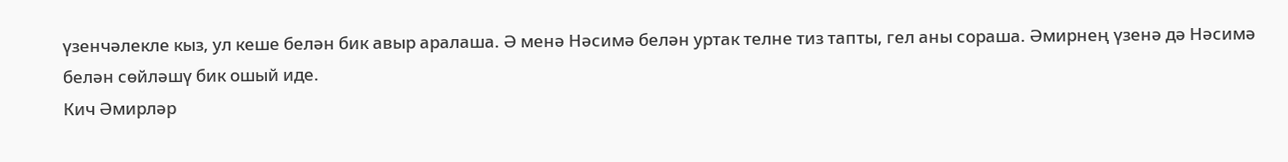үзенчәлекле кыз, ул кеше белән бик авыр аралаша. Ә менә Нәсимә белән уртак телне тиз тапты, гел аны сораша. Әмирнең үзенә дә Нәсимә белән сөйләшү бик ошый иде.
Кич Әмирләр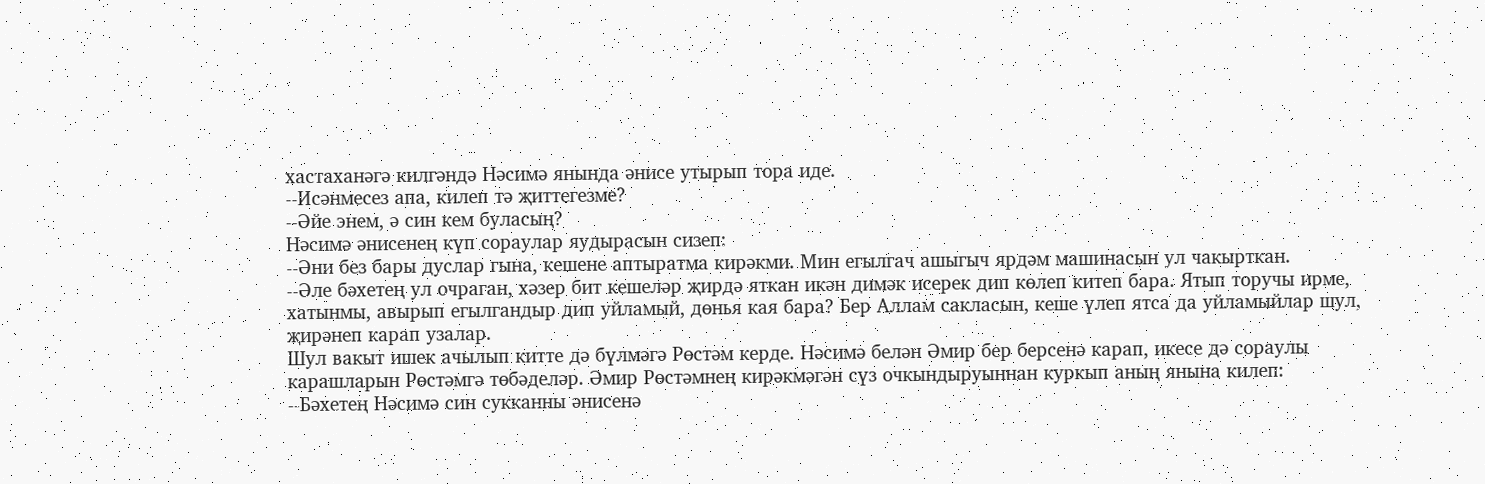хастаханәгә килгәндә Нәсимә янында әнисе утырып тора иде.
--Исәнмесез апа, килеп тә җиттегезме?
--Әйе энем, ә син кем буласың?
Нәсимә әнисенең күп сораулар яудырасын сизеп:
--Әни без бары дуслар гына, кешене аптыратма кирәкми. Мин егылгач ашыгыч ярдәм машинасын ул чакырткан.
--Әле бәхетең ул очраган, хәзер бит кешеләр җирдә яткан икән димәк исерек дип көлеп китеп бара. Ятып торучы ирме, хатынмы, авырып егылгандыр дип уйламый, дөнья кая бара? Бер Аллам сакласын, кеше үлеп ятса да уйламыйлар шул, җирәнеп карап узалар.
Шул вакыт ишек ачылып китте дә бүлмәгә Рөстәм керде. Нәсимә белән Әмир бер берсенә карап, икесе дә сораулы карашларын Рөстәмгә төбәделәр. Әмир Рөстәмнең кирәкмәгән сүз очкындыруыннан куркып аның янына килеп:
--Бәхетең Нәсимә син сукканны әнисенә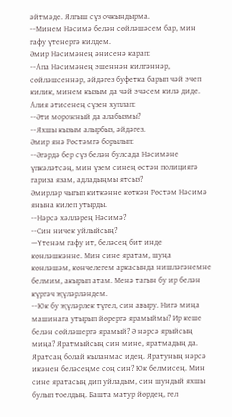әйтмәде. Ялгыш сүз очкындырма.
--Минем Нәсимә белән сөйләшәсем бар, мин гафу үтенергә килдем.
Әмир Нәсимәнең әнисенә карап:
--Апа Нәсимәнең эшеннән килгәннәр, сөйләшсеннәр, әйдәгез буфетка барып чәй эчеп килик, минем кызым да чәй эчәсем килә диде.
Алия әтисенең сүзен хуплап:
--Әти морожный да алабызмы?
--Яхшы кызым алырбыз, әйдәгез.
Әмир янә Рөстәмгә борылып:
--Әгәрдә бер сүз белән булсада Нәсимәне үпкәләтсәң, мин үзем синең өстән полициягә гариза язам, адладыңмы ятсыз?
Әмирләр чыгып киткәнне көткән Рөстәм Нәсимә янына килеп утырды.
--Нәрсә хәлләрең Нәсимә?
--Син ничек уйлыйсың?
—Үтенәм гафу ит, беләсең бит инде көнләшкәнне. Мин сине яратам, шуңа көнләшәм, көнчелегем аркасында нишләгәнемне белмим, акырып атам. Менә тагын бу ир белән күргәч җүләрләндем.
--Юк бу җүләрлек түгел, син авыру. Нигә миңа машинага утырып йөрергә ярамыймы? Ир кеше белән сөйләшергә ярамый? Ә нәрсә ярыйсың миңа? Яратмыйсың син мине, яратмадың да. Яратсаң болай кыланмас идең. Яратуның нәрсә икәнен беләсеңме соң син? Юк белмисең. Мин сине яратасың дип уйладым, син шундый яхшы булып тоелдың. Башта матур йөрдең, гел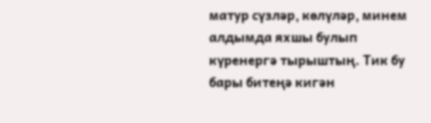матур сүзләр, көлүләр, минем алдымда яхшы булып күренергә тырыштың. Тик бу бары битеңә кигән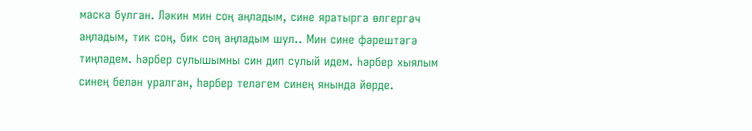маска булган. Ләкин мин соң аңладым, сине яратырга өлгергәч аңладым, тик соң, бик соң аңладым шул.. Мин сине фәрештәгә тиңләдем. Һәрбер сулышымны син дип сулый идем. Һәрбер хыялым синең белән уралган, һәрбер теләгем синең янында йөрде.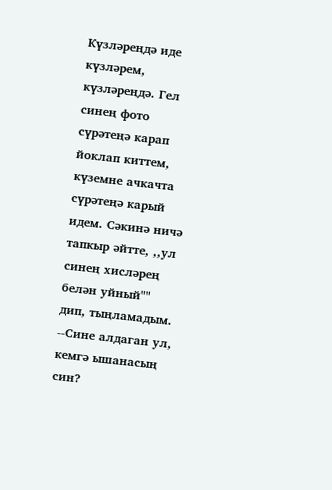Күзләреңдә иде күзләрем, күзләреңдә. Гел синең фото сүрәтеңә карап йоклап киттем, күземне ачкачта сүрәтеңә карый идем. Сәкинә ничә тапкыр әйтте, ,,ул синең хисләрең белән уйный"" дип, тыңламадым.
--Сине алдаган ул, кемгә ышанасың син?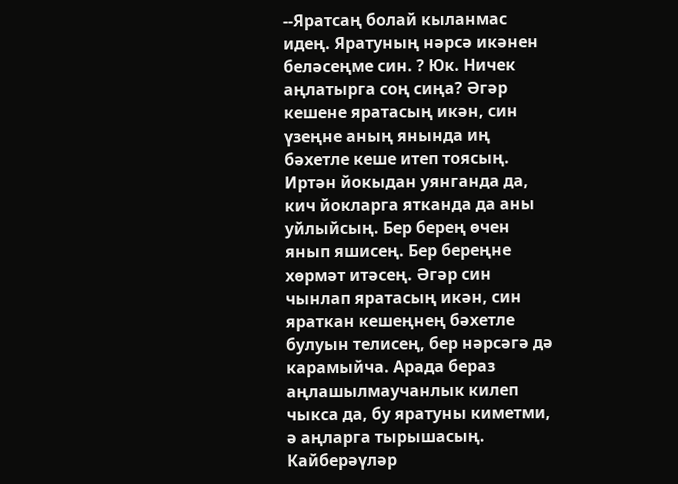--Яратсаң болай кыланмас идең. Яратуның нәрсә икәнен беләсеңме син. ? Юк. Ничек аңлатырга соң сиңа? Әгәр кешене яратасың икән, син үзеңне аның янында иң бәхетле кеше итеп тоясың. Иртән йокыдан уянганда да, кич йокларга ятканда да аны уйлыйсың. Бер берең өчен янып яшисең. Бер береңне хөрмәт итәсең. Әгәр син чынлап яратасың икән, син яраткан кешеңнең бәхетле булуын телисең, бер нәрсәгә дә карамыйча. Арада бераз аңлашылмаучанлык килеп чыкса да, бу яратуны киметми, ә аңларга тырышасың. Кайберәүләр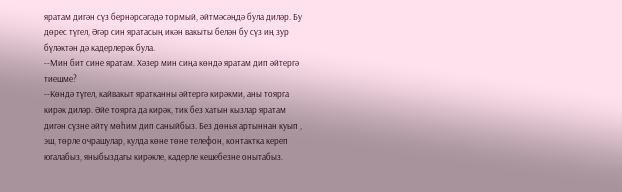яратам дигән сүз бернәрсәгәдә тормый, әйтмәсәңдә була диләр. Бу дөрес түгел, Әгәр син яратасың икән вакыты белән бу сүз иң зур бүләктән дә кадерлерәк була.
--Мин бит сине яратам. Хәзер мин сиңа көндә яратам дип әйтергә тиешме?
--Көндә түгел, кайвакыт яратканны әйтергә кирәкми, аны тоярга кирәк диләр. Әйе тоярга да кирәк, тик без хатын кызлар яратам дигән сүзне әйтү мөһим дип саныйбыз. Без дөнья артыннан куып , эш, төрле очрашулар, кулда көне төне телефон, контактка кереп югалабыз, яныбыздагы кирәкле, кадерле кешебезне онытабыз.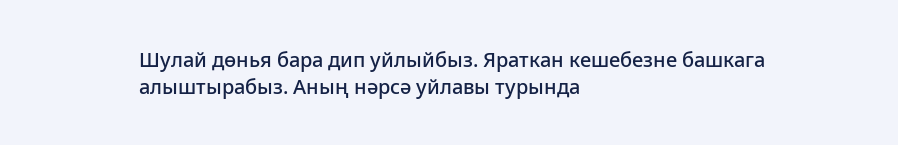Шулай дөнья бара дип уйлыйбыз. Яраткан кешебезне башкага алыштырабыз. Аның нәрсә уйлавы турында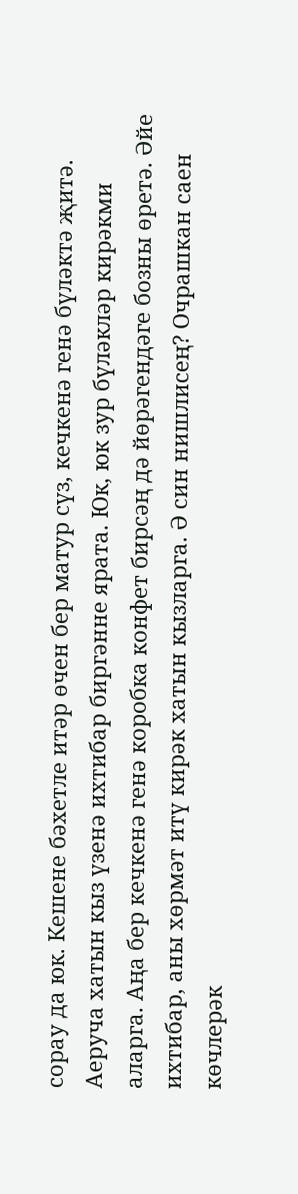сорау да юк. Кешене бәхетле итәр өчен бер матур сүз, кечкенә генә бүләктә җитә. Аеруча хатын кыз үзенә ихтибар биргәнне ярата. Юк, юк зур бүләкләр кирәкми аларга. Аңа бер кечкенә генә коробка конфет бирсәң дә йөрәгендәге бозны өретә. Әйе ихтибар, аны хөрмәт итү кирәк хатын кызларга. Ә син нишлисең? Очрашкан саен көчлерәк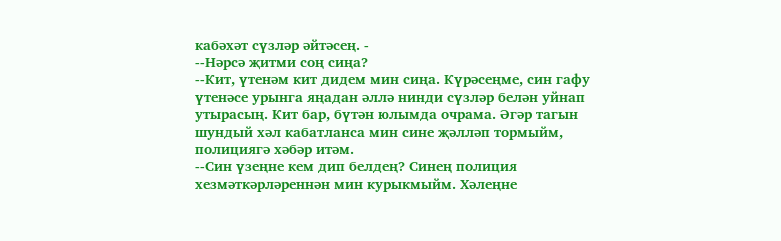кабәхәт сүзләр әйтәсең. -
--Нәрсә җитми соң сиңа?
--Кит, үтенәм кит дидем мин сиңа. Күрәсеңме, син гафу үтенәсе урынга яңадан әллә нинди сүзләр белән уйнап утырасың. Кит бар, бүтән юлымда очрама. Әгәр тагын шундый хәл кабатланса мин сине җәлләп тормыйм, полициягә хәбәр итәм.
--Син үзеңне кем дип белдең? Синең полиция хезмәткәрләреннән мин курыкмыйм. Хәлеңне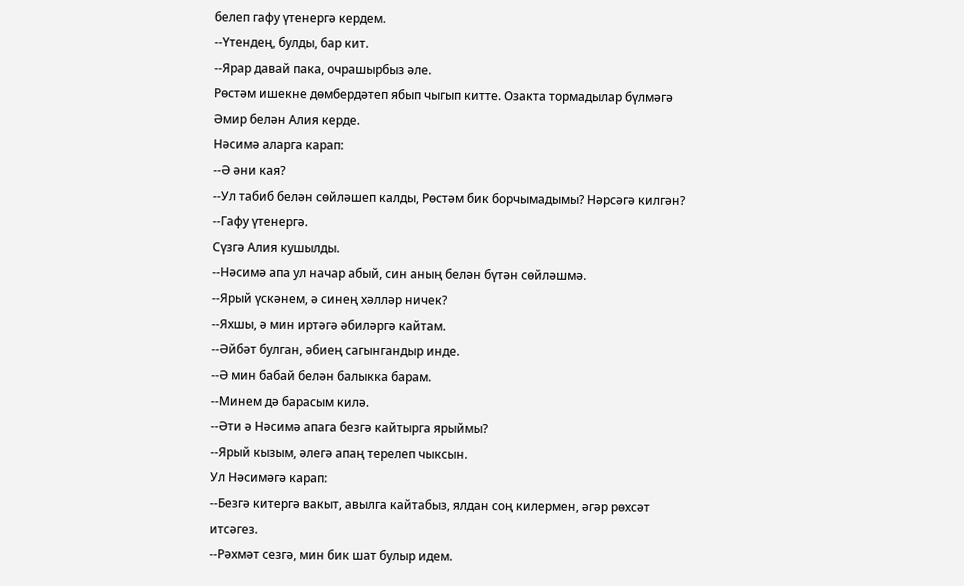белеп гафу үтенергә кердем.
--Үтендең, булды, бар кит.
--Ярар давай пака, очрашырбыз әле.
Рөстәм ишекне дөмбердәтеп ябып чыгып китте. Озакта тормадылар бүлмәгә Әмир белән Алия керде.
Нәсимә аларга карап:
--Ә әни кая?
--Ул табиб белән сөйләшеп калды, Рөстәм бик борчымадымы? Нәрсәгә килгән?
--Гафу үтенергә.
Сүзгә Алия кушылды.
--Нәсимә апа ул начар абый, син аның белән бүтән сөйләшмә.
--Ярый үскәнем, ә синең хәлләр ничек?
--Яхшы, ә мин иртәгә әбиләргә кайтам.
--Әйбәт булган, әбиең сагынгандыр инде.
--Ә мин бабай белән балыкка барам.
--Минем дә барасым килә.
--Әти ә Нәсимә апага безгә кайтырга ярыймы?
--Ярый кызым, әлегә апаң терелеп чыксын.
Ул Нәсимәгә карап:
--Безгә китергә вакыт, авылга кайтабыз, ялдан соң килермен, әгәр рөхсәт итсәгез.
--Рәхмәт сезгә, мин бик шат булыр идем.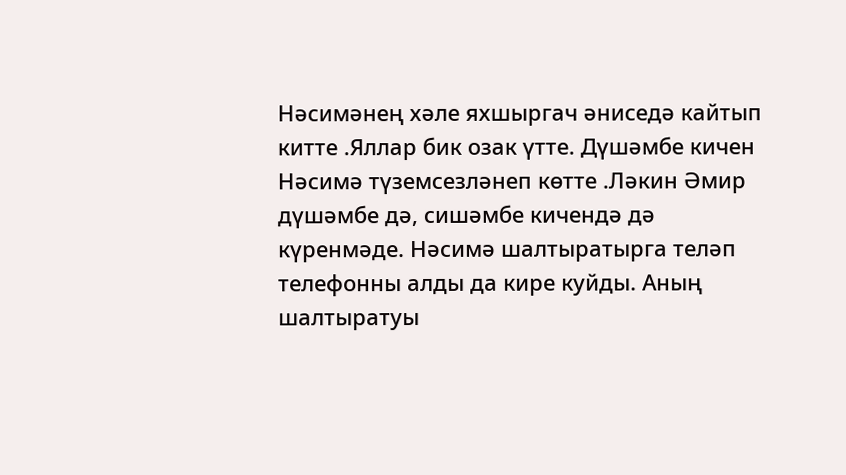Нәсимәнең хәле яхшыргач әниседә кайтып китте .Яллар бик озак үтте. Дүшәмбе кичен Нәсимә түземсезләнеп көтте .Ләкин Әмир дүшәмбе дә, сишәмбе кичендә дә күренмәде. Нәсимә шалтыратырга теләп телефонны алды да кире куйды. Аның шалтыратуы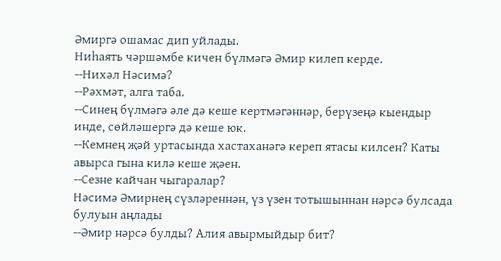Әмиргә ошамас дип уйлады.
Ниһаять чәршәмбе кичен бүлмәгә Әмир килеп керде.
--Нихәл Нәсимә?
--Рәхмәт, алга таба.
--Синең бүлмәгә әле дә кеше кертмәгәннәр, берүзеңә кыендыр инде, сөйләшергә дә кеше юк.
--Кемнең җәй уртасында хастаханәгә кереп ятасы килсен? Каты авырса гына килә кеше җәен.
--Сезне кайчан чыгаралар?
Нәсимә Әмирнең сүзләреннән, үз үзен тотышыннан нәрсә булсада булуын аңлады
--Әмир нәрсә булды? Алия авырмыйдыр бит?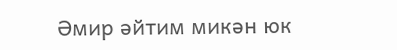Әмир әйтим микән юк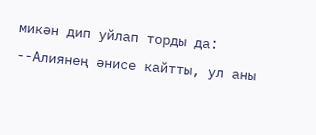микән дип уйлап торды да:
--Алиянең әнисе кайтты, ул аны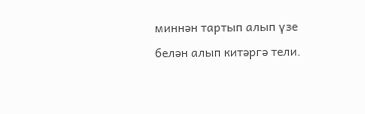миннән тартып алып үзе белән алып китәргә тели.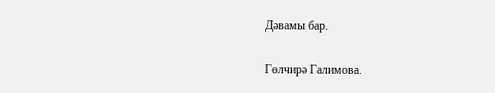Дәвамы бар.

Гөлчирә Галимова.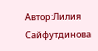Автор:Лилия Сайфутдинова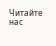Читайте нас